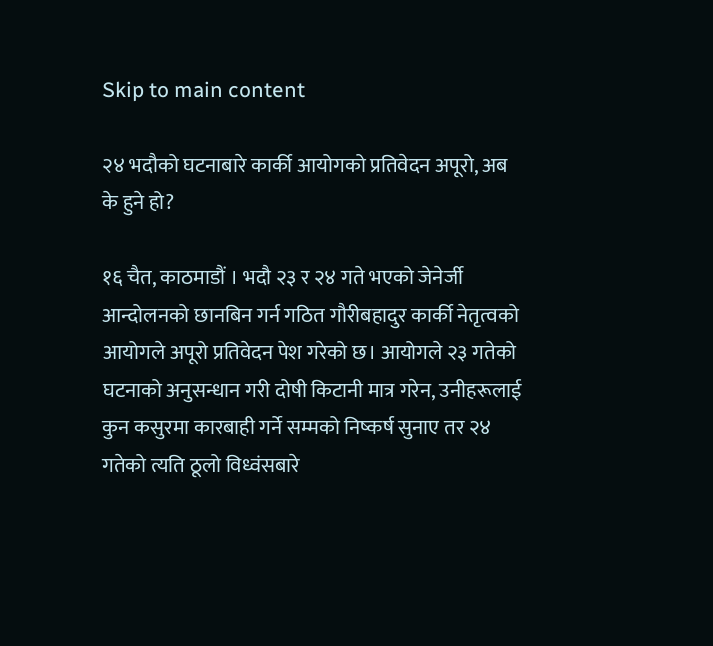Skip to main content

२४ भदौको घटनाबारे कार्की आयोगको प्रतिवेदन अपूरो, अब के हुने हो?

१६ चैत, काठमाडौं । भदौ २३ र २४ गते भएको जेनेर्जी आन्दोलनको छानबिन गर्न गठित गौरीबहादुर कार्की नेतृत्वको आयोगले अपूरो प्रतिवेदन पेश गरेको छ। आयोगले २३ गतेको घटनाको अनुसन्धान गरी दोषी किटानी मात्र गरेन, उनीहरूलाई कुन कसुरमा कारबाही गर्ने सम्मको निष्कर्ष सुनाए तर २४ गतेको त्यति ठूलो विध्वंसबारे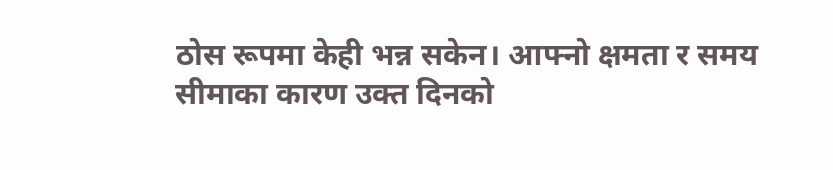ठोस रूपमा केही भन्न सकेन। आफ्नो क्षमता र समय सीमाका कारण उक्त दिनको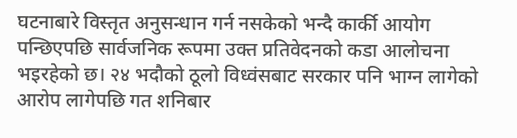घटनाबारे विस्तृत अनुसन्धान गर्न नसकेको भन्दै कार्की आयोग पन्छिएपछि सार्वजनिक रूपमा उक्त प्रतिवेदनको कडा आलोचना भइरहेको छ। २४ भदौको ठूलो विध्वंसबाट सरकार पनि भाग्न लागेको आरोप लागेपछि गत शनिबार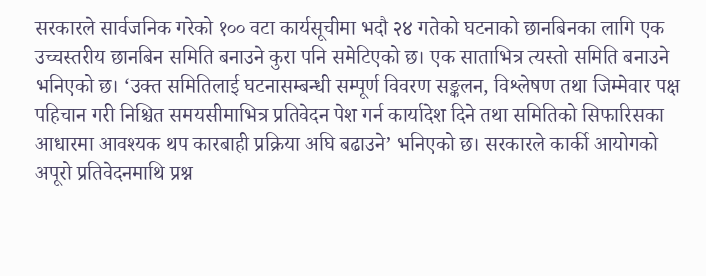सरकारले सार्वजनिक गरेको १०० वटा कार्यसूचीमा भदौ २४ गतेको घटनाको छानबिनका लागि एक उच्चस्तरीय छानबिन समिति बनाउने कुरा पनि समेटिएको छ। एक साताभित्र त्यस्तो समिति बनाउने भनिएको छ। ‘उक्त समितिलाई घटनासम्बन्धी सम्पूर्ण विवरण सङ्कलन, विश्लेषण तथा जिम्मेवार पक्ष पहिचान गरी निश्चित समयसीमाभित्र प्रतिवेदन पेश गर्न कार्यादेश दिने तथा समितिको सिफारिसका आधारमा आवश्यक थप कारबाही प्रक्रिया अघि बढाउने’ भनिएको छ। सरकारले कार्की आयोगको अपूरो प्रतिवेदनमाथि प्रश्न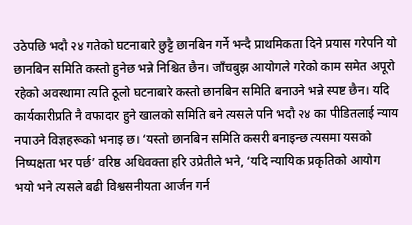उठेपछि भदौ २४ गतेको घटनाबारे छुट्टै छानबिन गर्ने भन्दै प्राथमिकता दिने प्रयास गरेपनि यो छानबिन समिति कस्तो हुनेछ भन्ने निश्चित छैन। जाँचबुझ आयोगले गरेको काम समेत अपूरो रहेको अवस्थामा त्यति ठूलो घटनाबारे कस्तो छानबिन समिति बनाउने भन्ने स्पष्ट छैन। यदि कार्यकारीप्रति नै वफादार हुने खालको समिति बने त्यसले पनि भदौ २४ का पीडितलाई न्याय नपाउने विज्ञहरूको भनाइ छ। ‘यस्तो छानबिन समिति कसरी बनाइन्छ त्यसमा यसको निष्पक्षता भर पर्छ’ वरिष्ठ अधिवक्ता हरि उप्रेतीले भने, ‘यदि न्यायिक प्रकृतिको आयोग भयो भने त्यसले बढी विश्वसनीयता आर्जन गर्न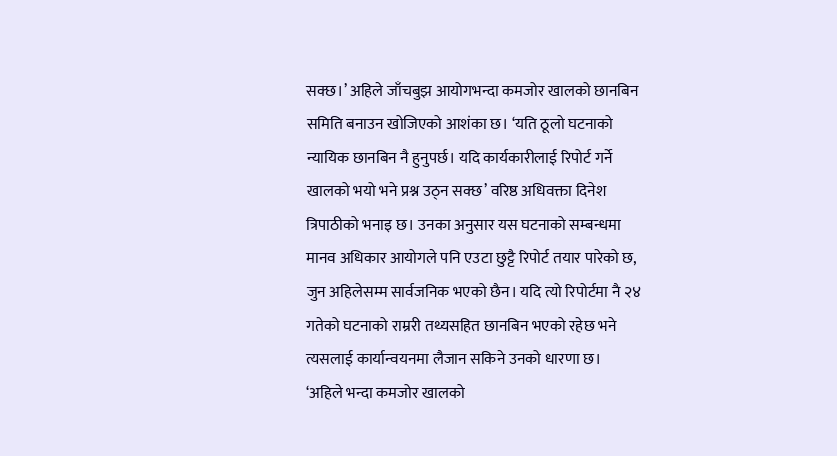सक्छ।’ अहिले जाँचबुझ आयोगभन्दा कमजोर खालको छानबिन समिति बनाउन खोजिएको आशंका छ। ‘यति ठूलो घटनाको न्यायिक छानबिन नै हुनुपर्छ। यदि कार्यकारीलाई रिपोर्ट गर्ने खालको भयो भने प्रश्न उठ्न सक्छ’ वरिष्ठ अधिवक्ता दिनेश त्रिपाठीको भनाइ छ। उनका अनुसार यस घटनाको सम्बन्धमा मानव अधिकार आयोगले पनि एउटा छुट्टै रिपोर्ट तयार पारेको छ, जुन अहिलेसम्म सार्वजनिक भएको छैन। यदि त्यो रिपोर्टमा नै २४ गतेको घटनाको राम्ररी तथ्यसहित छानबिन भएको रहेछ भने त्यसलाई कार्यान्वयनमा लैजान सकिने उनको धारणा छ। ‘अहिले भन्दा कमजोर खालको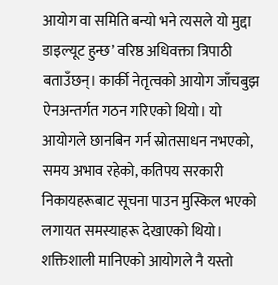आयोग वा समिति बन्यो भने त्यसले यो मुद्दा डाइल्यूट हुन्छ’ वरिष्ठ अधिवक्ता त्रिपाठी बताउँछन्। कार्की नेतृत्वको आयोग जाँचबुझ ऐनअन्तर्गत गठन गरिएको थियो। यो आयोगले छानबिन गर्न स्रोतसाधन नभएको, समय अभाव रहेको, कतिपय सरकारी निकायहरूबाट सूचना पाउन मुस्किल भएको लगायत समस्याहरू देखाएको थियो। शक्तिशाली मानिएको आयोगले नै यस्तो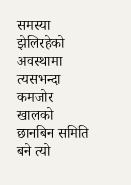समस्या झेलिरहेको अवस्थामा त्यसभन्दा कमजोर खालको छानबिन समिति बने त्यो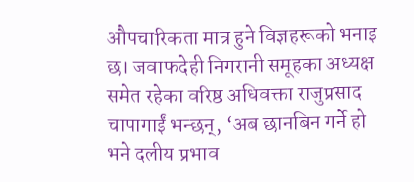औपचारिकता मात्र हुने विज्ञहरूको भनाइ छ। जवाफदेही निगरानी समूहका अध्यक्ष समेत रहेका वरिष्ठ अधिवक्ता राजुप्रसाद चापागाईं भन्छन्, ‘अब छानबिन गर्ने हो भने दलीय प्रभाव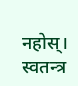नहोस्। स्वतन्त्र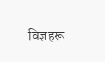विज्ञहरू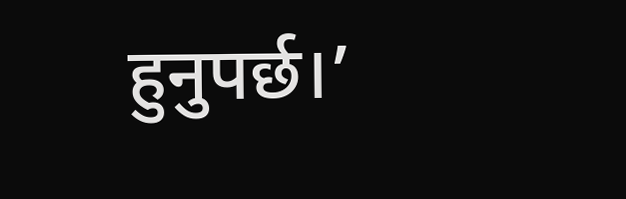हुनुपर्छ।’